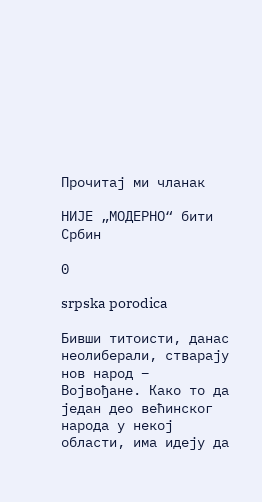Прочитај ми чланак

НИЈЕ „МОДЕРНО“ бити Србин

0

srpska porodica

Бивши титоисти, данас неолиберали, стварају нов народ – Војвођане. Како то да један део већинског народа у некој области, има идеју да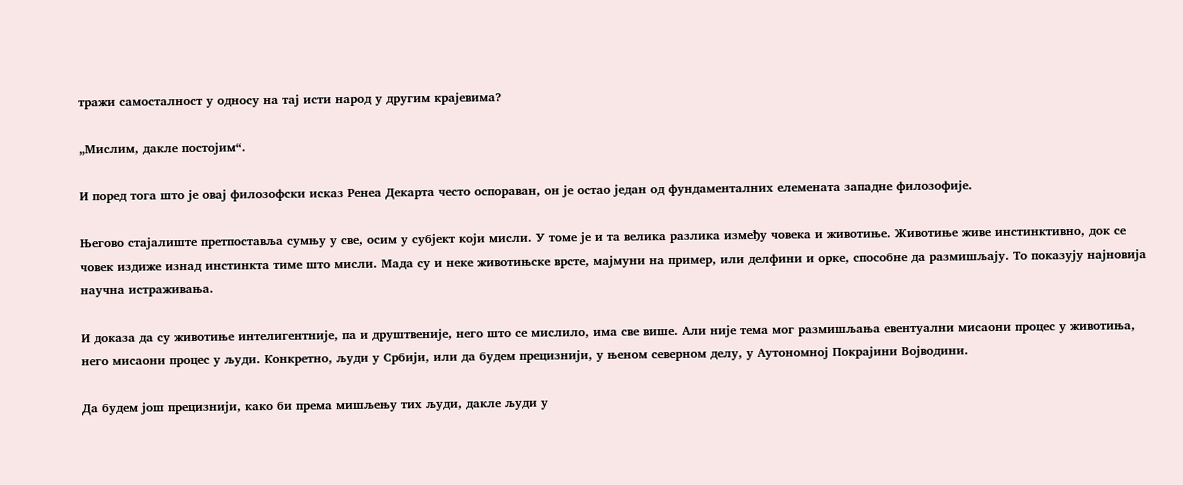тражи самосталност у односу на тај исти народ у другим крајевима?

„Мислим, дакле постојим“.

И поред тога што је овај филозофски исказ Ренеа Декарта често оспораван, он је остао један од фундаменталних елемената западне филозофије.

Његово стајалиште претпоставља сумњу у све, осим у субјект који мисли. У томе је и та велика разлика између човека и животиње. Животиње живе инстинктивно, док се човек издиже изнад инстинкта тиме што мисли. Мада су и неке животињске врсте, мајмуни на пример, или делфини и орке, способне да размишљају. То показују најновија научна истраживања.

И доказа да су животиње интелигентније, па и друштвеније, него што се мислило, има све више. Али није тема мог размишљања евентуални мисаони процес у животиња, него мисаони процес у људи. Конкретно, људи у Србији, или да будем прецизнији, у њеном северном делу, у Аутономној Покрајини Војводини.

Да будем још прецизнији, како би према мишљењу тих људи, дакле људи у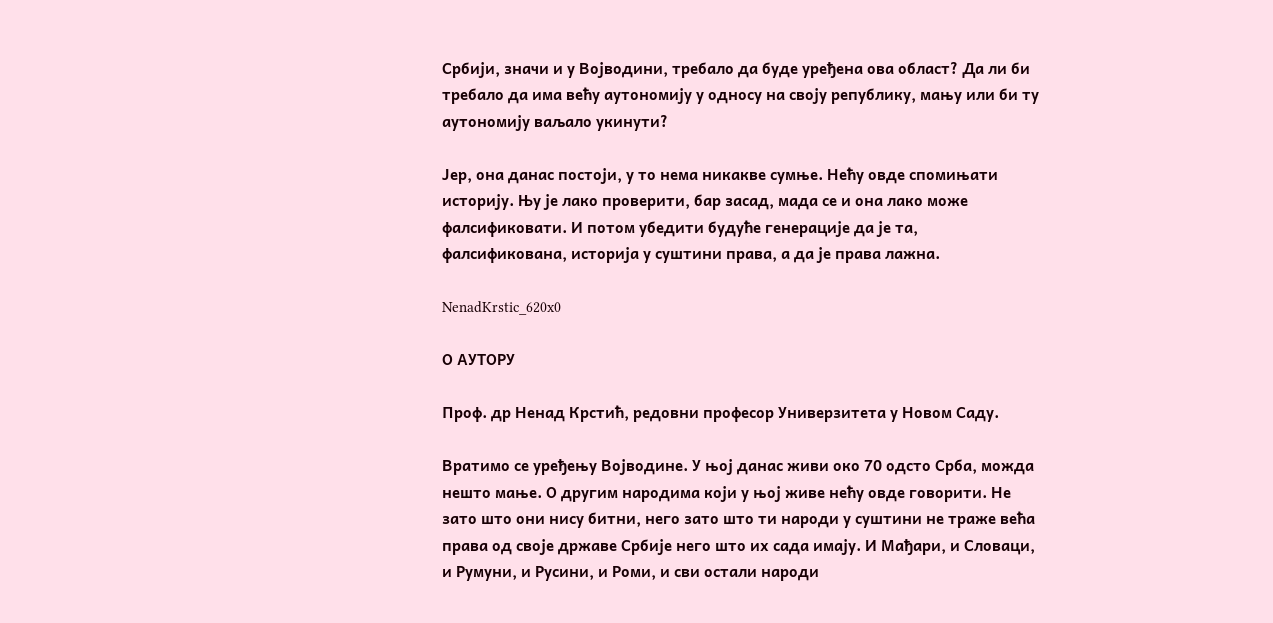Србији, значи и у Војводини, требало да буде уређена ова област? Да ли би требало да има већу аутономију у односу на своју републику, мању или би ту аутономију ваљало укинути?

Јер, она данас постоји, у то нема никакве сумње. Нећу овде спомињати историју. Њу је лако проверити, бар засад, мада се и она лако може фалсификовати. И потом убедити будуће генерације да је та, фалсификована, историја у суштини права, а да је права лажна.

NenadKrstic_620x0

О АУТОРУ

Проф. др Ненад Крстић, редовни професор Универзитета у Новом Саду.

Вратимо се уређењу Војводине. У њој данас живи око 70 одсто Срба, можда нешто мање. О другим народима који у њој живе нећу овде говорити. Не зато што они нису битни, него зато што ти народи у суштини не траже већа права од своје државе Србије него што их сада имају. И Мађари, и Словаци, и Румуни, и Русини, и Роми, и сви остали народи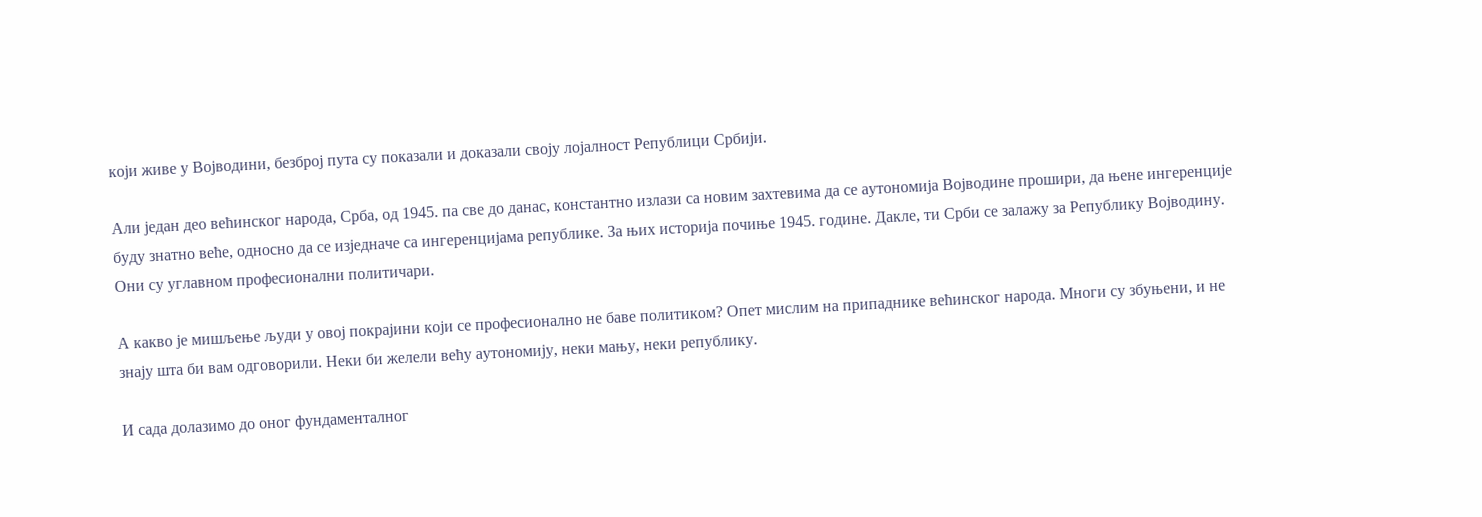који живе у Војводини, безброј пута су показали и доказали своју лојалност Републици Србији.

Али један део већинског народа, Срба, од 1945. па све до данас, константно излази са новим захтевима да се аутономија Војводине прошири, да њене ингеренције буду знатно веће, односно да се изједначе са ингеренцијама републике. За њих историја почиње 1945. године. Дакле, ти Срби се залажу за Републику Војводину. Они су углавном професионални политичари.

А какво је мишљење људи у овој покрајини који се професионално не баве политиком? Опет мислим на припаднике већинског народа. Многи су збуњени, и не знају шта би вам одговорили. Неки би желели већу аутономију, неки мању, неки републику.

И сада долазимо до оног фундаменталног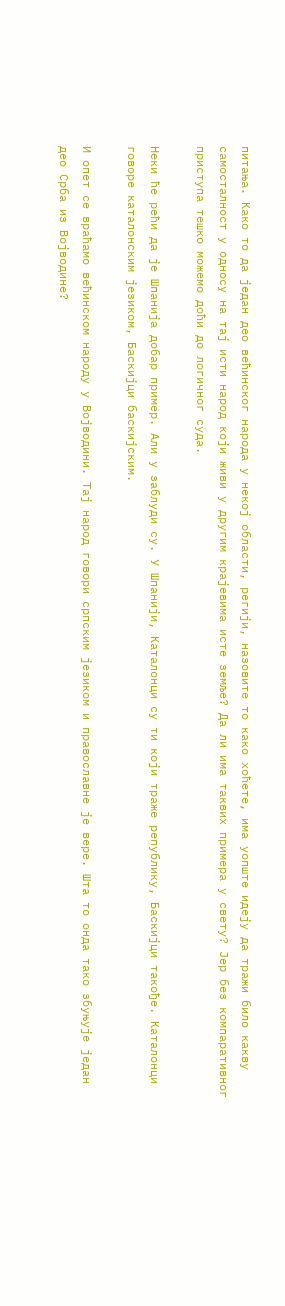питања. Како то да један део већинског народа у некој области, регији, назовите то како хоћете, има уопште идеју да тражи било какву самосталност у односу на тај исти народ који живи у другим крајевима исте земље? Да ли има таквих примера у свету? Јер без компаративног приступа тешко можемо доћи до логичног суда.

Неки ће рећи да је Шпанија добар пример. Али у заблуди су. У Шпанији, Каталонци су ти који траже републику, Баскијци такође. Каталонци говоре каталонским језиком, Баскијци баскијским.

И опет се враћамо већинском народу у Војводини. Тај народ говори српским језиком и православне је вере. Шта то онда тако збуњује један део Срба из Војводине?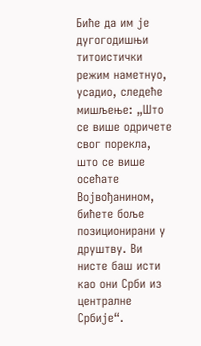Биће да им је дугогодишњи титоистички режим наметнуо, усадио, следеће мишљење: „Што се више одричете свог порекла, што се више осећате Војвођанином, бићете боље позиционирани у друштву. Ви нисте баш исти као они Срби из централне Србије“.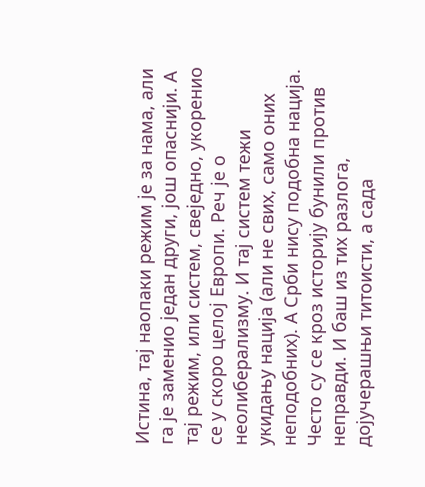Истина, тај наопаки режим је за нама, али га је заменио један други, још опаснији. А тај режим, или систем, свеједно, укоренио се у скоро целој Европи. Реч је о неолиберализму. И тај систем тежи укидању нација (али не свих, само оних неподобних). А Срби нису подобна нација. Често су се кроз историју бунили против неправди. И баш из тих разлога, дојучерашњи титоисти, а сада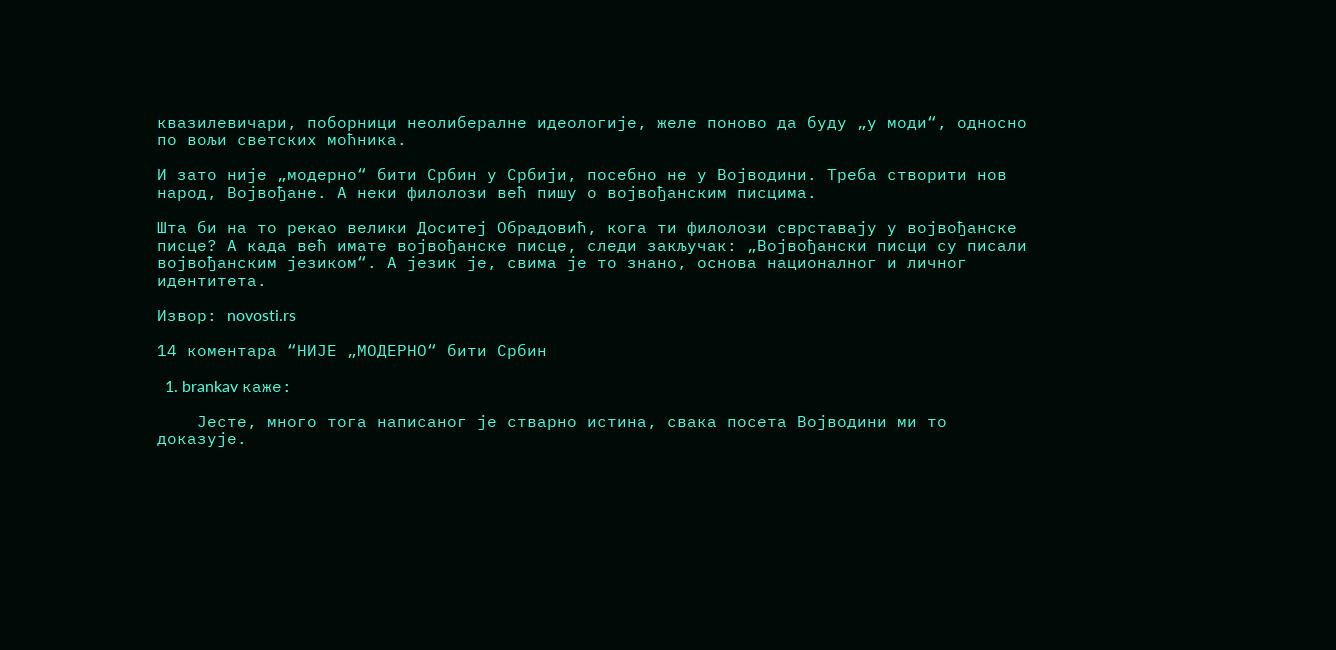квазилевичари, поборници неолибералне идеологије, желе поново да буду „у моди“, односно по вољи светских моћника.

И зато није „модерно“ бити Србин у Србији, посебно не у Војводини. Треба створити нов народ, Војвођане. А неки филолози већ пишу о војвођанским писцима.

Шта би на то рекао велики Доситеј Обрадовић, кога ти филолози сврставају у војвођанске писце? А када већ имате војвођанске писце, следи закључак: „Војвођански писци су писали војвођанским језиком“. А језик је, свима је то знано, основа националног и личног идентитета.

Извор: novosti.rs

14 коментара “НИЈЕ „МОДЕРНО“ бити Србин

  1. brankav каже:

    Јесте, много тога написаног је стварно истина, свака посета Војводини ми то доказује.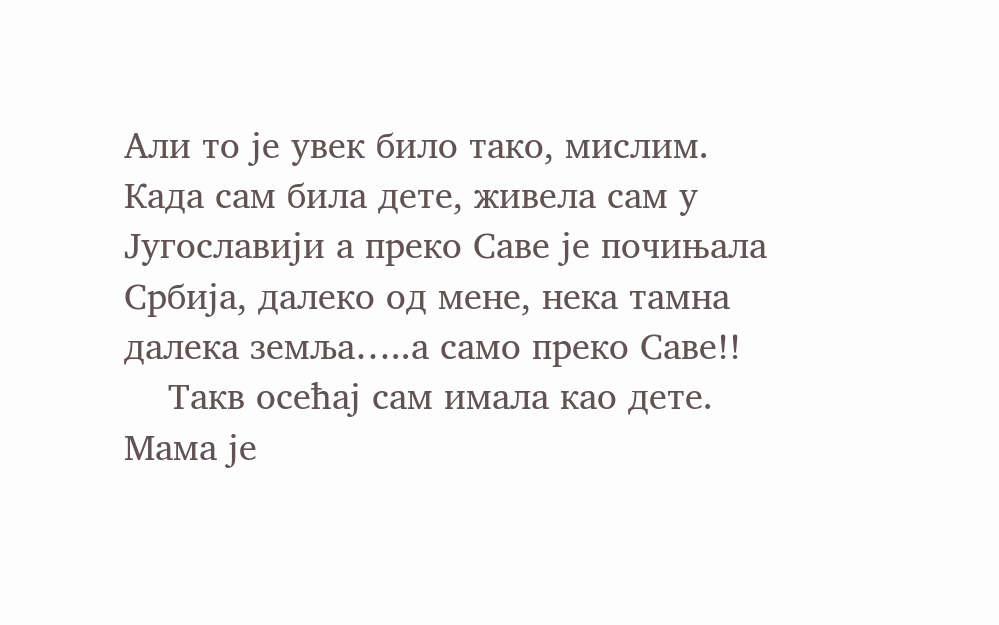Али то је увек било тако, мислим. Када сам била дете, живела сам у Југославији а преко Саве је почињала Србија, далеко од мене, нека тамна далека земља…..а само преко Саве!!
    Такв осећај сам имала као дете. Мама је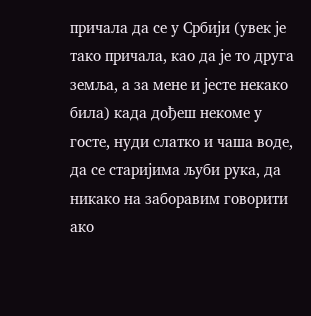причала да се у Србији (увек је тако причала, као да је то друга земља, а за мене и јесте некако била) када дођеш некоме у госте, нуди слатко и чаша воде, да се старијима љуби рука, да никако на заборавим говорити ако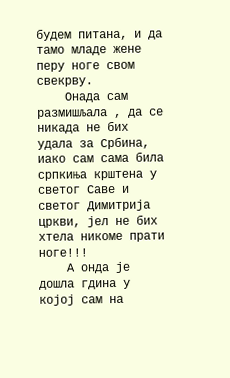будем питана, и да тамо младе жене перу ноге свом свекрву.
    Онада сам размишљала , да се никада не бих удала за Србина, иако сам сама била српкиња крштена у светог Саве и светог Димитрија цркви, јел не бих хтела никоме прати ноге!!!
    А онда је дошла гдина у којој сам на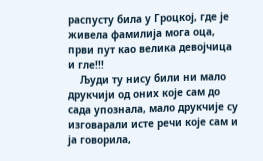распусту била у Гроцкој, где је живела фамилија мога оца, први пут као велика девојчица и гле!!!
    Људи ту нису били ни мало друкчији од оних које сам до сада упознала, мало друкчије су изговарали исте речи које сам и ја говорила,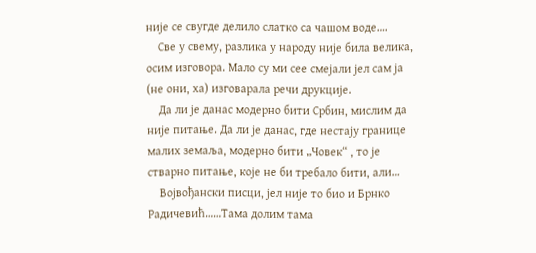није се свугде делило слатко са чашом воде….
    Све у свему, разлика у народу није била велика, осим изговора. Мало су ми сее смејали јел сам ја (не они, ха) изговарала речи друкције.
    Да ли је данас модерно бити Србин, мислим да није питање. Да ли је данас, где нестају границе малих земаља, модерно бити „Човек“ , то је стварно питање, које не би требало бити, али…
    Војвођански писци, јел није то био и Брнко Радичевић……Тама долим тама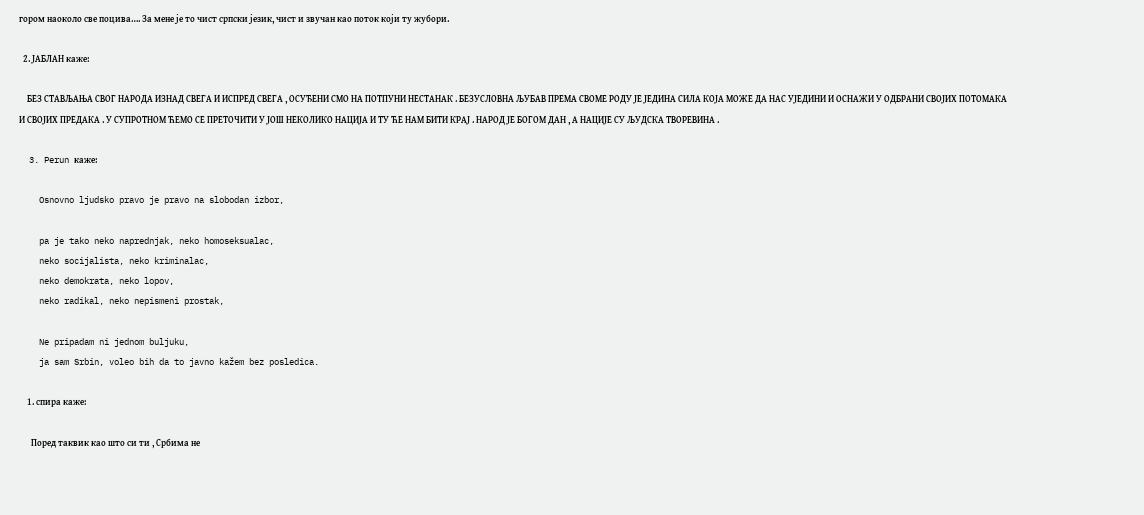гором наоколо све поцива…. За мене је то чист српски језик, чист и звучан као поток који ту жубори.

  2. ЈАБЛАН каже:

    БЕЗ СТАВЉАЊА СВОГ НАРОДА ИЗНАД СВЕГА И ИСПРЕД СВЕГА , ОСУЂЕНИ СМО НА ПОТПУНИ НЕСТАНАК . БЕЗУСЛОВНА ЉУБАВ ПРЕМА СВОМЕ РОДУ ЈЕ ЈЕДИНА СИЛА КОЈА МОЖЕ ДА НАС УЈЕДИНИ И ОСНАЖИ У ОДБРАНИ СВОЈИХ ПОТОМАКА И СВОЈИХ ПРЕДАКА . У СУПРОТНОМ ЋЕМО СЕ ПРЕТОЧИТИ У ЈОШ НЕКОЛИКО НАЦИЈА И ТУ ЋЕ НАМ БИТИ КРАЈ . НАРОД ЈЕ БОГОМ ДАН , А НАЦИЈЕ СУ ЉУДСКА ТВОРЕВИНА .

  3. Perun каже:

    Osnovno ljudsko pravo je pravo na slobodan izbor,

    pa je tako neko naprednjak, neko homoseksualac,
    neko socijalista, neko kriminalac,
    neko demokrata, neko lopov,
    neko radikal, neko nepismeni prostak,

    Ne pripadam ni jednom buljuku,
    ja sam Srbin, voleo bih da to javno kažem bez posledica.

    1. спира каже:

      Поред таквик као што си ти , Србима не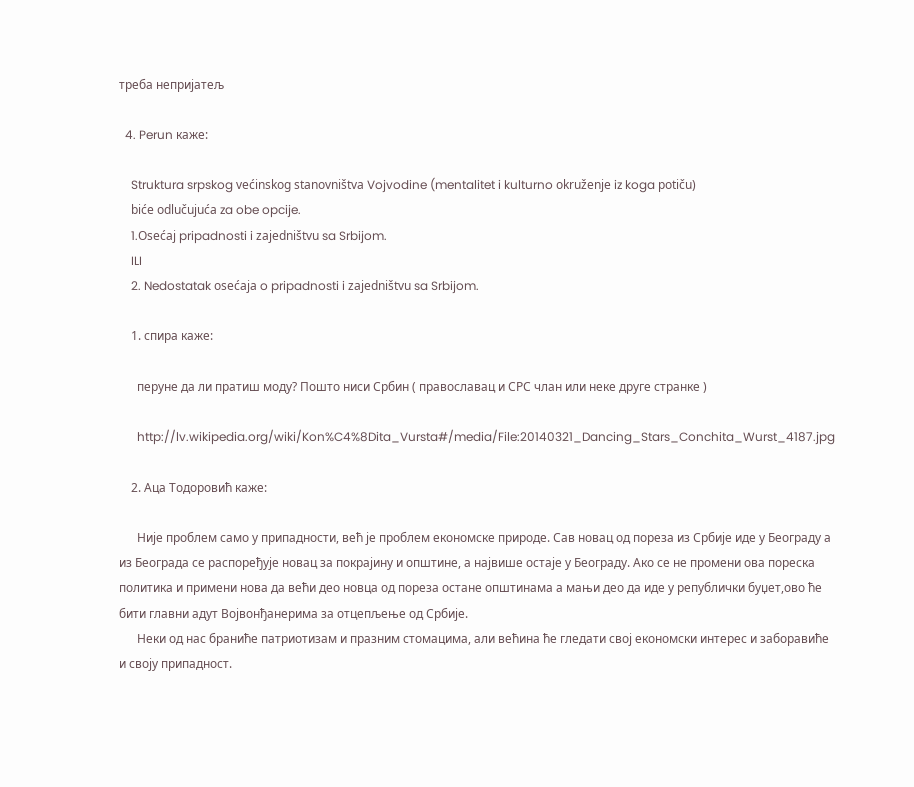треба непријатељ

  4. Perun каже:

    Struktura srpskog većinskog stanovništva Vojvodine (mentalitet i kulturno okruženje iz koga potiču)
    biće odlučujuća za obe opcije.
    1.Osećaj pripadnosti i zajedništvu sa Srbijom.
    ILI
    2. Nedostatak osećaja o pripadnosti i zajedništvu sa Srbijom.

    1. спира каже:

      перуне да ли пратиш моду? Пошто ниси Србин ( православац и СРС члан или неке друге странке )

      http://lv.wikipedia.org/wiki/Kon%C4%8Dita_Vursta#/media/File:20140321_Dancing_Stars_Conchita_Wurst_4187.jpg

    2. Аца Тодоровић каже:

      Није проблем само у припадности, већ је проблем економске природе. Сав новац од пореза из Србије иде у Београду а из Београда се распоређује новац за покрајину и општине, а највише остаје у Београду. Ако се не промени ова пореска политика и примени нова да већи део новца од пореза остане општинама а мањи део да иде у републички буџет,ово ће бити главни адут Војвонђанерима за отцепљење од Србије.
      Неки од нас браниће патриотизам и празним стомацима, али већина ће гледати свој економски интерес и заборавиће и своју припадност.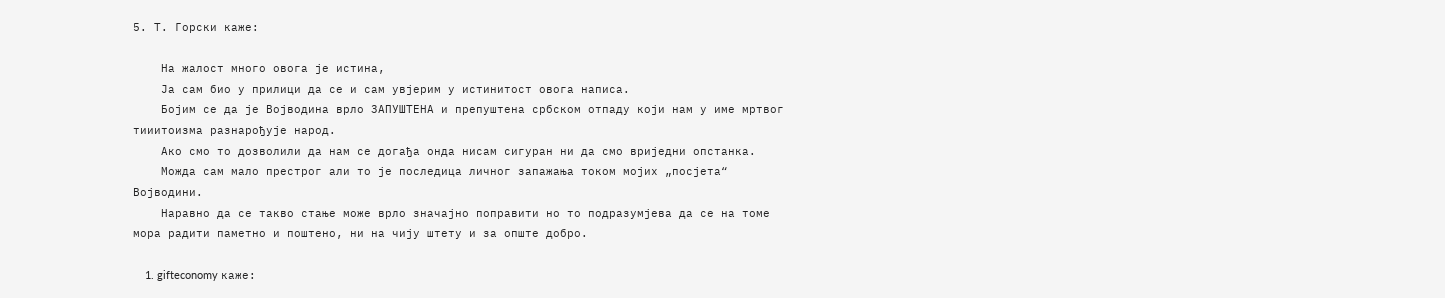5. Т. Горски каже:

    На жалост много овога је истина,
    Ја сам био у прилици да се и сам увјерим у истинитост овога написа.
    Бојим се да је Војводина врло ЗАПУШТЕНА и препуштена србском отпаду који нам у име мртвог тииитоизма разнарођује народ.
    Ако смо то дозволили да нам се догађа онда нисам сигуран ни да смо вриједни опстанка.
    Можда сам мало престрог али то је последица личног запажања током мојих „посјета“ Војводини.
    Наравно да се такво стање може врло значајно поправити но то подразумјева да се на томе мора радити паметно и поштено, ни на чију штету и за опште добро.

    1. gifteconomy каже: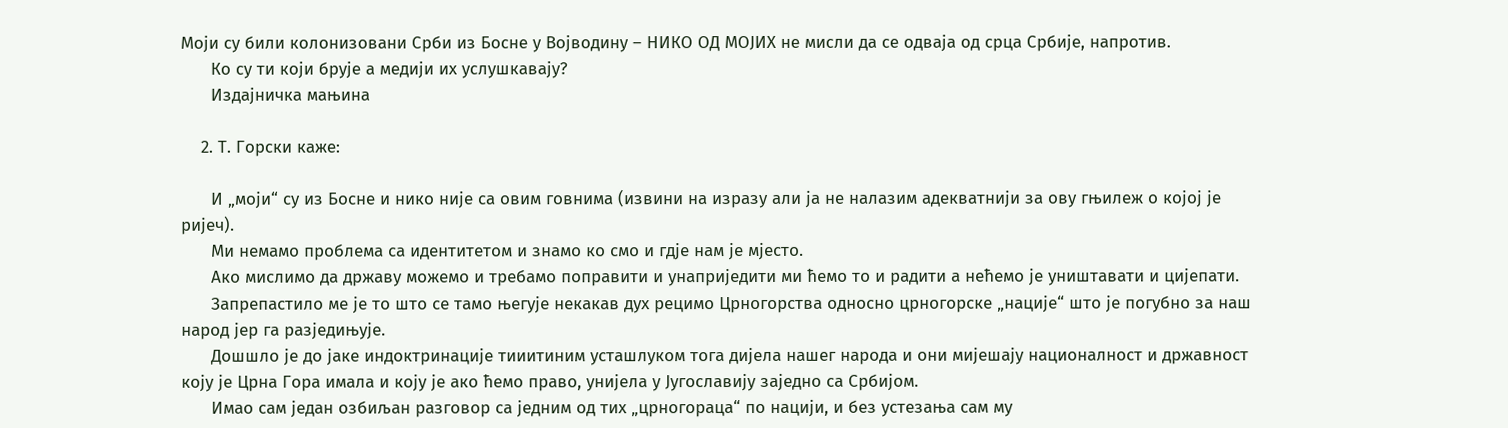Моји су били колонизовани Срби из Босне у Војводину – НИКО ОД МОЈИХ не мисли да се одваја од срца Србије, напротив.
      Ко су ти који брује а медији их услушкавају?
      Издајничка мањина

    2. Т. Горски каже:

      И „моји“ су из Босне и нико није са овим говнима (извини на изразу али ја не налазим адекватнији за ову гњилеж о којој је ријеч).
      Ми немамо проблема са идентитетом и знамо ко смо и гдје нам је мјесто.
      Ако мислимо да државу можемо и требамо поправити и унаприједити ми ћемо то и радити а нећемо је уништавати и цијепати.
      Запрепастило ме је то што се тамо његује некакав дух рецимо Црногорства односно црногорске „нације“ што је погубно за наш народ јер га разједињује.
      Дошшло је до јаке индоктринације тииитиним усташлуком тога дијела нашег народа и они мијешају националност и државност коју је Црна Гора имала и коју је ако ћемо право, унијела у Југославију заједно са Србијом.
      Имао сам један озбиљан разговор са једним од тих „црногораца“ по нацији, и без устезања сам му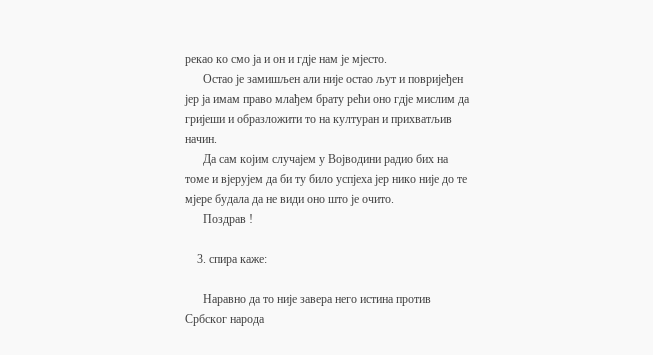рекао ко смо ја и он и гдје нам је мјесто.
      Остао је замишљен али није остао љут и повријеђен јер ја имам право млађем брату рећи оно гдје мислим да гријеши и образложити то на културан и прихватљив начин.
      Да сам којим случајем у Војводини радио бих на томе и вјерујем да би ту било успјеха јер нико није до те мјере будала да не види оно што је очито.
      Поздрав !

    3. спира каже:

      Наравно да то није завера него истина против Србског народа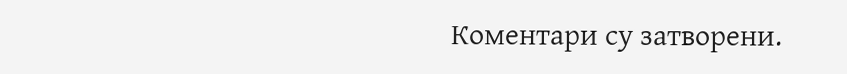Коментари су затворени.